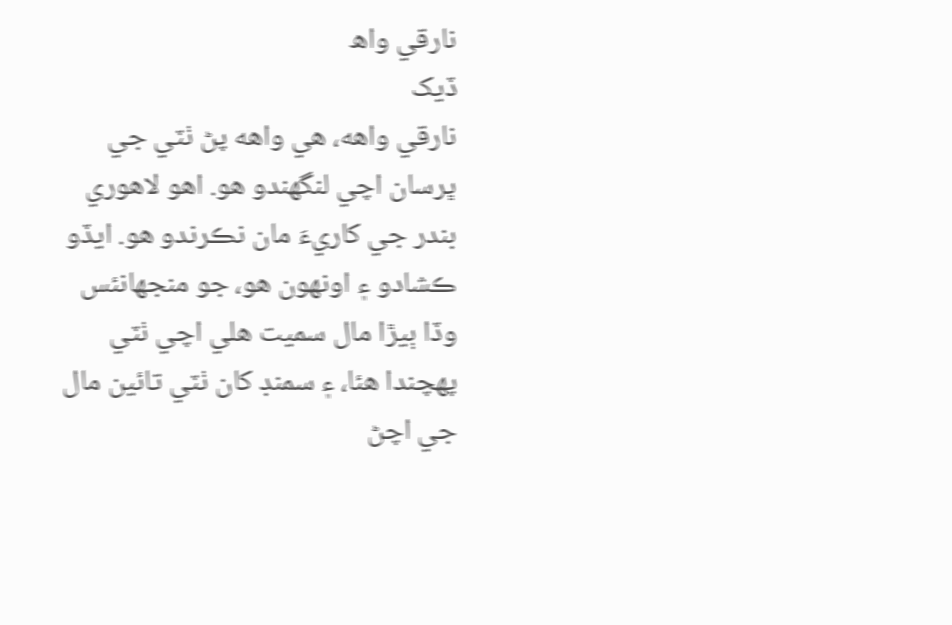نارقي واھ
ڏيک
نارقي واهه، هي واهه پڻ ٺٽي جي ڀرسان اچي لنگهندو هو. اهو لاهوري بندر جي کاريءَ مان نڪرندو هو. ايڏو ڪشادو ۽ اونهون هو، جو منجهانئس وڏا ٻيڙا مال سميت هلي اچي ٺٽي پهچندا هئا، ۽ سمنڊ کان ٺٽي تائين مال جي اچڻ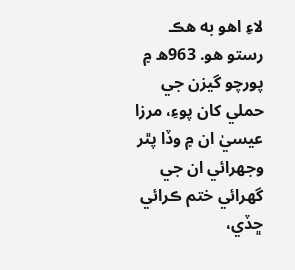لاءِ اهو به هڪ رستو هو. 963ھ ۾ پورچو گيزن جي حملي کان پوءِ، مرزا عيسيٰ ان ۾ وڏا پٿر وجهرائي ان جي گھرائي ختم ڪرائي ڇڏي،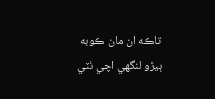تاڪه ان مان ڪوبه ٻيڙو لنگهي اچي ٺٽي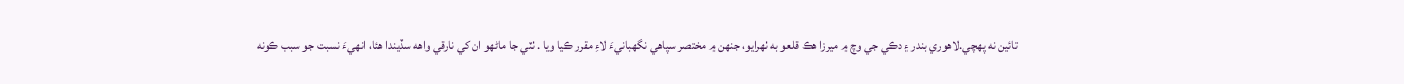تائين نه پهچي.لاهوري بندر ۽ دڪي جي وچ ۾ ميرزا هڪ قلعو به ٺهرايو، جنهن ۾ مختصر سپاهي نگهبانيءَ لاءِ مقرر ڪيا ويا . ٺٽي جا ماڻهو ان کي نارقي واهه سڏيندا هئا، انهيءَ نسبت جو سبب ڪونه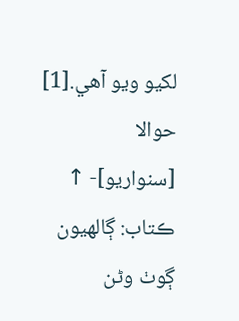لکيو ويو آهي.[1]
حوالا
[سنواريو]- ↑ ڪتاب: ڳالهيون ڳوٺ وڻن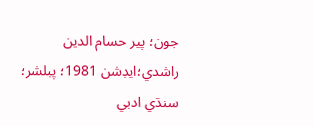جون؛ پير حسام الدين راشدي؛ايڊشن 1981؛ پبلشر؛ سنڌي ادبي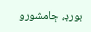بورڊ، ڄامشورو